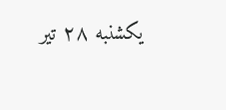یکشنبه ۲۸ تیر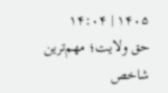۱۴۰۵ | ۱۴:۰۴
حق ولایت؛ مهم‌ترین شاخص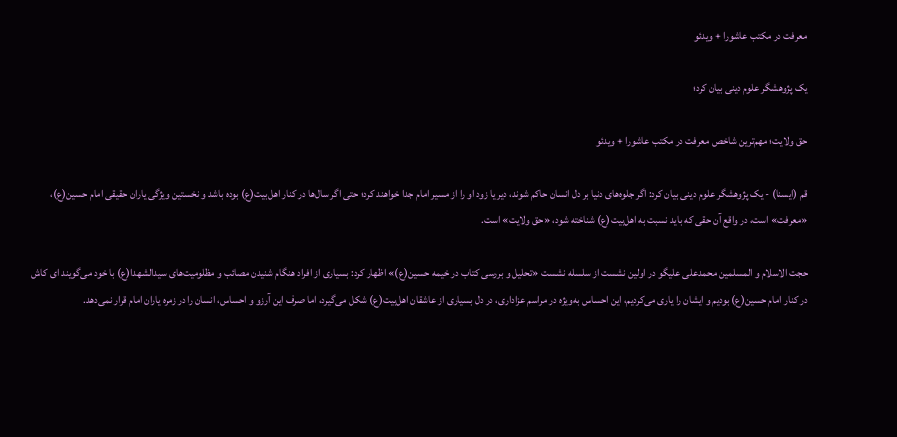معرفت در مکتب عاشورا + ویدئو

یک پژوهشگر علوم دینی بیان کرد؛

حق ولایت؛ مهم‌ترین شاخص معرفت در مکتب عاشورا + ویدئو

قم (ایسنا) - یک پژوهشگر علوم دینی بیان کرد: اگر جلوه‌های دنیا بر دل انسان حاکم شوند، دیر یا زود او را از مسیر امام جدا خواهند کرد؛ حتی اگر سال‌ها در کنار اهل‌بیت(ع) بوده باشد و نخستین ویژگی یاران حقیقی امام حسین(ع)، «معرفت» است، در واقع آن حقی که باید نسبت به اهل‌بیت(ع) شناخته شود، «حق ولایت» است.

حجت الاسلام و المسلمین محمدعلی علیگو در اولین نشست از سلسله نشست «تحلیل و بررسی کتاب در خیمه حسین(ع)» اظهار کرد: بسیاری از افراد هنگام شنیدن مصائب و مظلومیت‌های سیدالشهدا(ع) با خود می‌گویند ای کاش در کنار امام حسین(ع) بودیم و ایشان را یاری می‌کردیم، این احساس به‌ویژه در مراسم عزاداری، در دل بسیاری از عاشقان اهل‌بیت(ع) شکل می‌گیرد، اما صرف این آرزو و احساس، انسان را در زمره یاران امام قرار نمی‌دهد.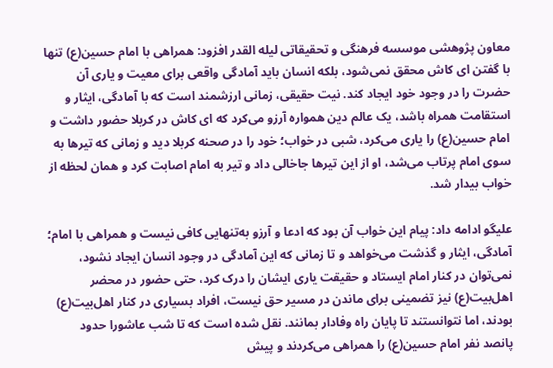معاون پژوهشی موسسه فرهنگی و تحقیقاتی لیله القدر افزود: همراهی با امام حسین(ع) تنها با گفتن ای کاش محقق نمی‌شود، بلکه انسان باید آمادگی واقعی برای معیت و یاری آن حضرت را در وجود خود ایجاد کند. نیت حقیقی، زمانی ارزشمند است که با آمادگی، ایثار و استقامت همراه باشد، یک عالم دین همواره آرزو می‌کرد که ای کاش در کربلا حضور داشت و امام حسین(ع) را یاری می‌کرد، شبی در خواب؛ خود را در صحنه کربلا دید و زمانی که تیرها به سوی امام پرتاب می‌شد، او از این تیرها جاخالی داد و تیر به امام اصابت کرد و همان لحظه از خواب بیدار شد.

علیگو ادامه داد: پیام این خواب آن بود که ادعا و آرزو به‌تنهایی کافی نیست و همراهی با امام؛ آمادگی، ایثار و گذشت می‌خواهد و تا زمانی که این آمادگی در وجود انسان ایجاد نشود، نمی‌توان در کنار امام ایستاد و حقیقت یاری ایشان را درک کرد، حتی حضور در محضر اهل‌بیت(ع) نیز تضمینی برای ماندن در مسیر حق نیست، افراد بسیاری در کنار اهل‌بیت(ع) بودند، اما نتوانستند تا پایان راه وفادار بمانند. نقل شده است که تا شب عاشورا حدود پانصد نفر امام حسین(ع) را همراهی می‌کردند و پیش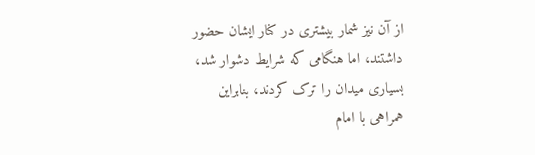از آن نیز شمار بیشتری در کنار ایشان حضور داشتند، اما هنگامی که شرایط دشوار شد، بسیاری میدان را ترک کردند، بنابراین همراهی با امام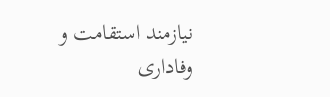نیازمند استقامت و وفاداری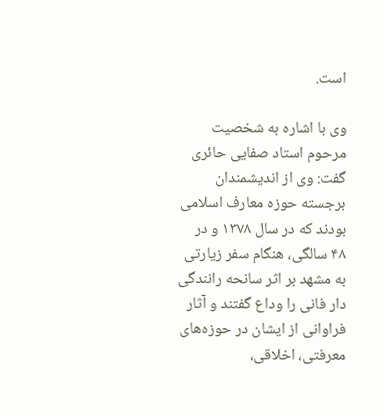است.

وی با اشاره به شخصیت مرحوم استاد صفایی حائری گفت: وی از اندیشمندان برجسته حوزه معارف اسلامی بودند که در سال ۱۳۷۸ و در ۴۸ سالگی، هنگام سفر زیارتی به مشهد بر اثر سانحه رانندگی دار فانی را وداع گفتند و آثار فراوانی از ایشان در حوزه‌های معرفتی، اخلاقی،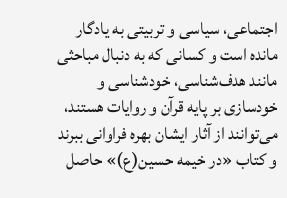اجتماعی، سیاسی و تربیتی به یادگار مانده است و کسانی که به دنبال مباحثی مانند هدف‌شناسی، خودشناسی و خودسازی بر پایه قرآن و روایات هستند، می‌توانند از آثار ایشان بهره فراوانی ببرند و کتاب «در خیمه حسین(ع)» حاصل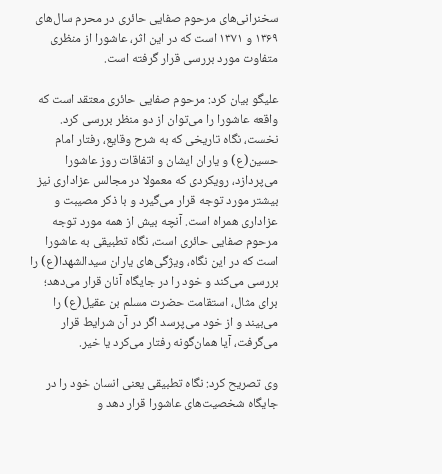سخنرانی‌های مرحوم صفایی حائری در محرم سال‌های ۱۳۶۹ و ۱۳۷۱ است که در این اثر، عاشورا از منظری متفاوت مورد بررسی قرار گرفته است.

علیگو بیان کرد: مرحوم صفایی حائری معتقد است که واقعه عاشورا را می‌توان از دو منظر بررسی کرد. نخست، نگاه تاریخی که به شرح وقایع، رفتار امام حسین(ع) و یاران ایشان و اتفاقات روز عاشورا می‌پردازد، رویکردی که معمولا در مجالس عزاداری نیز بیشتر مورد توجه قرار می‌گیرد و با ذکر مصیبت و عزاداری همراه است. آنچه بیش از همه مورد توجه مرحوم صفایی حائری است، نگاه تطبیقی به عاشورا است که در این نگاه، ویژگی‌های یاران سیدالشهدا(ع) را بررسی می‌کند و خود را در جایگاه آنان قرار می‌دهد؛ برای مثال، استقامت حضرت مسلم بن عقیل(ع) را می‌بیند و از خود می‌پرسد اگر در آن شرایط قرار می‌گرفت، آیا همان‌گونه رفتار می‌کرد یا خیر.

وی تصریح کرد: نگاه تطبیقی یعنی انسان خود را در جایگاه شخصیت‌های عاشورا قرار دهد و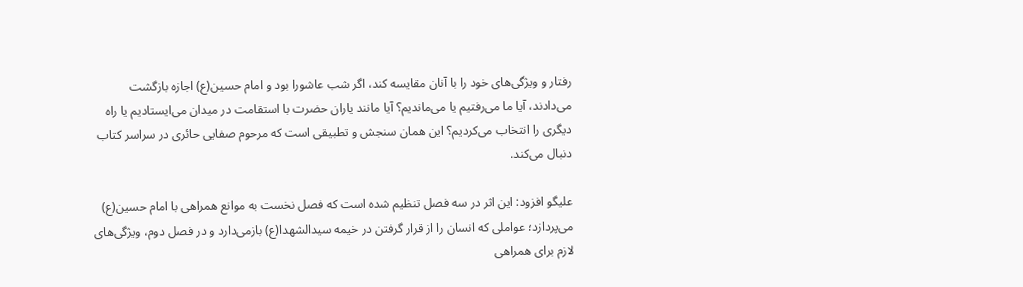رفتار و ویژگی‌های خود را با آنان مقایسه کند، اگر شب عاشورا بود و امام حسین(ع) اجازه بازگشت می‌دادند، آیا ما می‌رفتیم یا می‌ماندیم؟ آیا مانند یاران حضرت با استقامت در میدان می‌ایستادیم یا راه دیگری را انتخاب می‌کردیم؟ این همان سنجش و تطبیقی است که مرحوم صفایی حائری در سراسر کتاب دنبال می‌کند.

علیگو افزود: این اثر در سه فصل تنظیم شده است که فصل نخست به موانع همراهی با امام حسین(ع) می‌پردازد؛ عواملی که انسان را از قرار گرفتن در خیمه سیدالشهدا(ع) بازمی‌دارد و در فصل دوم، ویژگی‌های لازم برای همراهی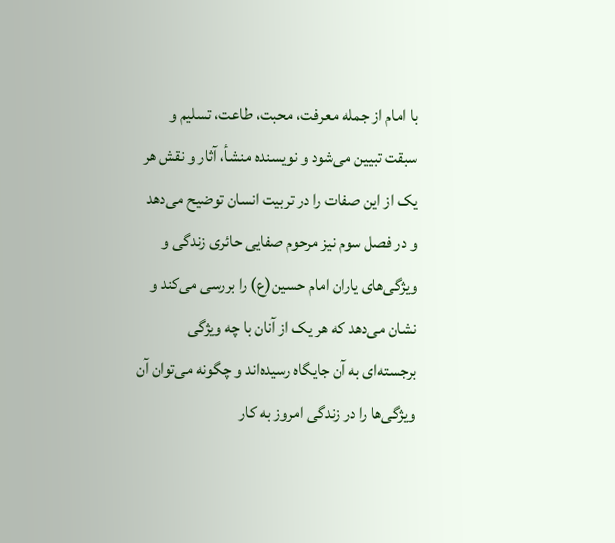با امام از جمله معرفت، محبت، طاعت، تسلیم و سبقت تبیین می‌شود و نویسنده منشأ، آثار و نقش هر یک از این صفات را در تربیت انسان توضیح می‌دهد و در فصل سوم نیز مرحوم صفایی حائری زندگی و ویژگی‌های یاران امام حسین(ع) را بررسی می‌کند و نشان می‌دهد که هر یک از آنان با چه ویژگی برجسته‌ای به آن جایگاه رسیده‌اند و چگونه می‌توان آن ویژگی‌ها را در زندگی امروز به کار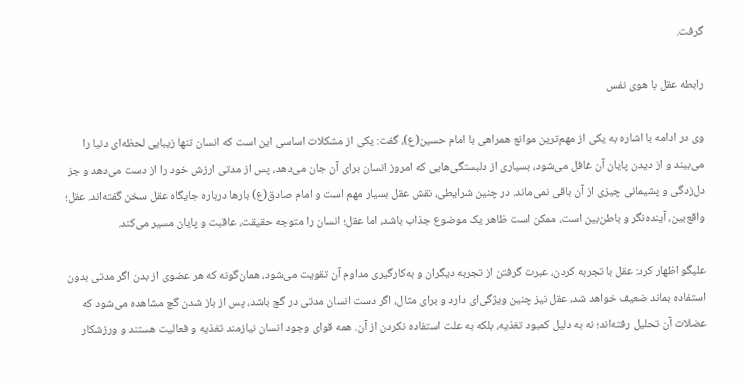گرفت.

رابطه عقل با هوی نفس

وی در ادامه با اشاره به یکی از مهم‌ترین موانع همراهی با امام حسین(ع)، گفت: یکی از مشکلات اساسی این است که انسان تنها زیبایی لحظه‌ای دنیا را می‌بیند و از دیدن پایان آن غافل می‌شود، بسیاری از دلبستگی‌هایی که امروز انسان برای آن جان می‌دهد، پس از مدتی ارزش خود را از دست می‌دهد و جز دل‌زدگی و پشیمانی چیزی از آن باقی نمی‌ماند. در چنین شرایطی، نقش عقل بسیار مهم است و امام صادق(ع) بارها درباره جایگاه عقل سخن گفته‌اند. عقل؛ واقع‌بین، آینده‌نگر و باطن‌بین است، ممکن است ظاهر یک موضوع جذاب باشد، اما عقل؛ انسان را متوجه حقیقت، عاقبت و پایان مسیر می‌کند.

علیگو اظهار کرد: عقل با تجربه کردن، عبرت گرفتن از تجربه دیگران و به‌کارگیری مداوم آن تقویت می‌شود، همان‌گونه که هر عضوی از بدن اگر مدتی بدون استفاده بماند ضعیف خواهد شد، عقل نیز چنین ویژگی‌ای دارد و برای مثال، اگر دست انسان مدتی در گچ باشد، پس از باز شدن گچ مشاهده می‌شود که عضلات آن تحلیل رفته‌اند؛ نه به دلیل کمبود تغذیه، بلکه به علت استفاده نکردن از آن. همه قوای وجود انسان نیازمند تغذیه و فعالیت هستند و ورزشکار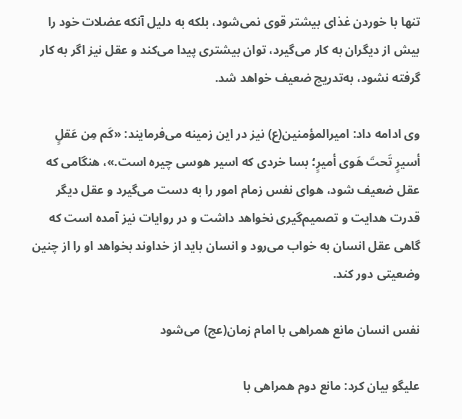تنها با خوردن غذای بیشتر قوی نمی‌شود، بلکه به دلیل آنکه عضلات خود را بیش از دیگران به کار می‌گیرد، توان بیشتری پیدا می‌کند و عقل نیز اگر به کار گرفته نشود، به‌تدریج ضعیف خواهد شد.

وی ادامه داد: امیرالمؤمنین(ع) نیز در این زمینه می‌فرمایند: «کَم مِن عَقلٍ أسیرٍ تَحتَ هَوی أمیرٍ؛ بسا خردی که اسیر هوسی چیره است.»، هنگامی که عقل ضعیف شود، هوای نفس زمام امور را به دست می‌گیرد و عقل دیگر قدرت هدایت و تصمیم‌گیری نخواهد داشت و در روایات نیز آمده است که گاهی عقل انسان به خواب می‌رود و انسان باید از خداوند بخواهد او را از چنین وضعیتی دور کند.

نفس انسان مانع همراهی با امام زمان(عج) می‌شود

علیگو بیان کرد: مانع دوم همراهی با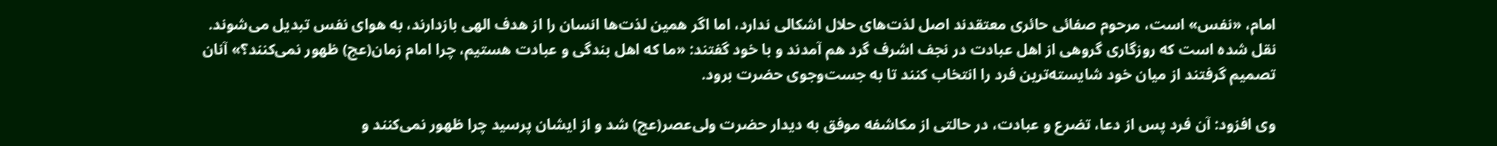امام، «نفس» است، مرحوم صفائی حائری معتقدند اصل لذت‌های حلال اشکالی ندارد، اما اگر همین لذت‌ها انسان را از هدف الهی بازدارند، به هوای نفس تبدیل می‌شوند. نقل شده است که روزگاری گروهی از اهل عبادت در نجف اشرف گرد هم آمدند و با خود گفتند: «ما که اهل بندگی و عبادت هستیم، چرا امام زمان(عج) ظهور نمی‌کنند؟» آنان تصمیم گرفتند از میان خود شایسته‌ترین فرد را انتخاب کنند تا به جست‌وجوی حضرت برود.

وی افزود: آن فرد پس از دعا، تضرع و عبادت، در حالتی از مکاشفه موفق به دیدار حضرت ولی‌عصر(عج) شد و از ایشان پرسید چرا ظهور نمی‌کنند و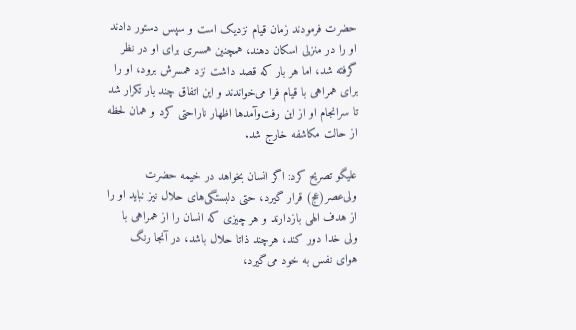حضرت فرمودند زمان قیام نزدیک است و سپس دستور دادند او را در منزلی اسکان دهند، همچنین همسری برای او در نظر گرفته شد، اما هر بار که قصد داشت نزد همسرش برود، او را برای همراهی با قیام فرا می‌خواندند و این اتفاق چند بار تکرار شد تا سرانجام او از این رفت‌وآمدها اظهار ناراحتی کرد و همان لحظه از حالت مکاشفه خارج شد.

علیگو تصریح کرد: اگر انسان بخواهد در خیمه حضرت ولی‌عصر(عج) قرار گیرد، حتی دلبستگی‌های حلال نیز نباید او را از هدف الهی بازدارند و هر چیزی که انسان را از همراهی با ولی خدا دور کند، هرچند ذاتا حلال باشد، در آنجا رنگ هوای نفس به خود می‌گیرد،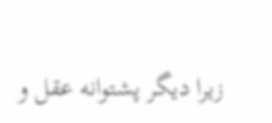زیرا دیگر پشتوانه عقل و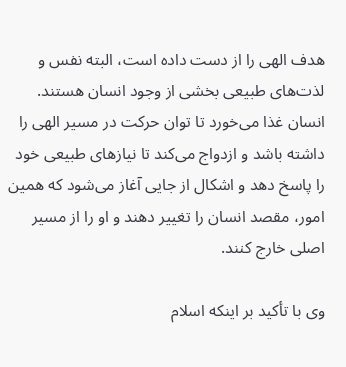هدف الهی را از دست داده است، البته نفس و لذت‌های طبیعی بخشی از وجود انسان هستند. انسان غذا می‌خورد تا توان حرکت در مسیر الهی را داشته باشد و ازدواج می‌کند تا نیازهای طبیعی خود را پاسخ دهد و اشکال از جایی آغاز می‌شود که همین امور، مقصد انسان را تغییر دهند و او را از مسیر اصلی خارج کنند.

وی با تأکید بر اینکه اسلام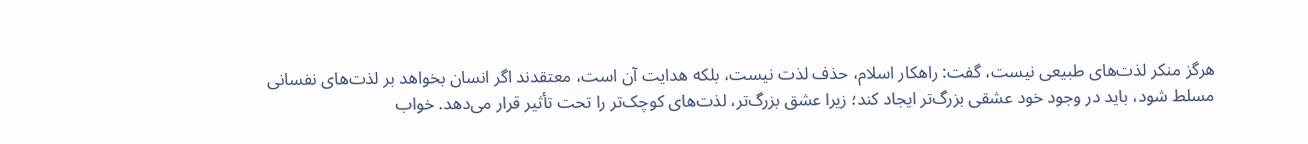هرگز منکر لذت‌های طبیعی نیست، گفت: راهکار اسلام، حذف لذت نیست، بلکه هدایت آن است، معتقدند اگر انسان بخواهد بر لذت‌های نفسانی مسلط شود، باید در وجود خود عشقی بزرگ‌تر ایجاد کند؛ زیرا عشق بزرگ‌تر، لذت‌های کوچک‌تر را تحت تأثیر قرار می‌دهد. خواب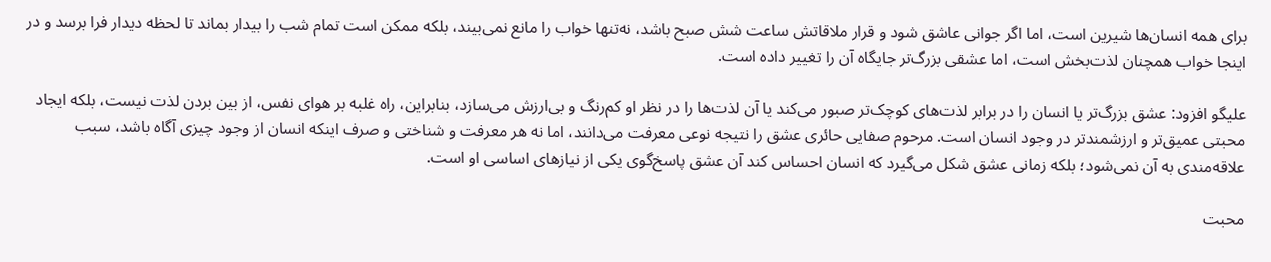برای همه انسان‌ها شیرین است، اما اگر جوانی عاشق شود و قرار ملاقاتش ساعت شش صبح باشد، نه‌تنها خواب را مانع نمی‌بیند، بلکه ممکن است تمام شب را بیدار بماند تا لحظه دیدار فرا برسد و در اینجا خواب همچنان لذت‌بخش است، اما عشقی بزرگ‌تر جایگاه آن را تغییر داده است.

علیگو افزود: عشق بزرگ‌تر یا انسان را در برابر لذت‌های کوچک‌تر صبور می‌کند یا آن لذت‌ها را در نظر او کم‌رنگ و بی‌ارزش می‌سازد، بنابراین، راه غلبه بر هوای نفس، از بین بردن لذت نیست، بلکه ایجاد محبتی عمیق‌تر و ارزشمندتر در وجود انسان است. مرحوم صفایی حائری عشق را نتیجه نوعی معرفت می‌دانند، اما نه هر معرفت و شناختی و صرف اینکه انسان از وجود چیزی آگاه باشد، سبب علاقه‌مندی به آن نمی‌شود؛ بلکه زمانی عشق شکل می‌گیرد که انسان احساس کند آن عشق پاسخ‌گوی یکی از نیازهای اساسی او است.

محبت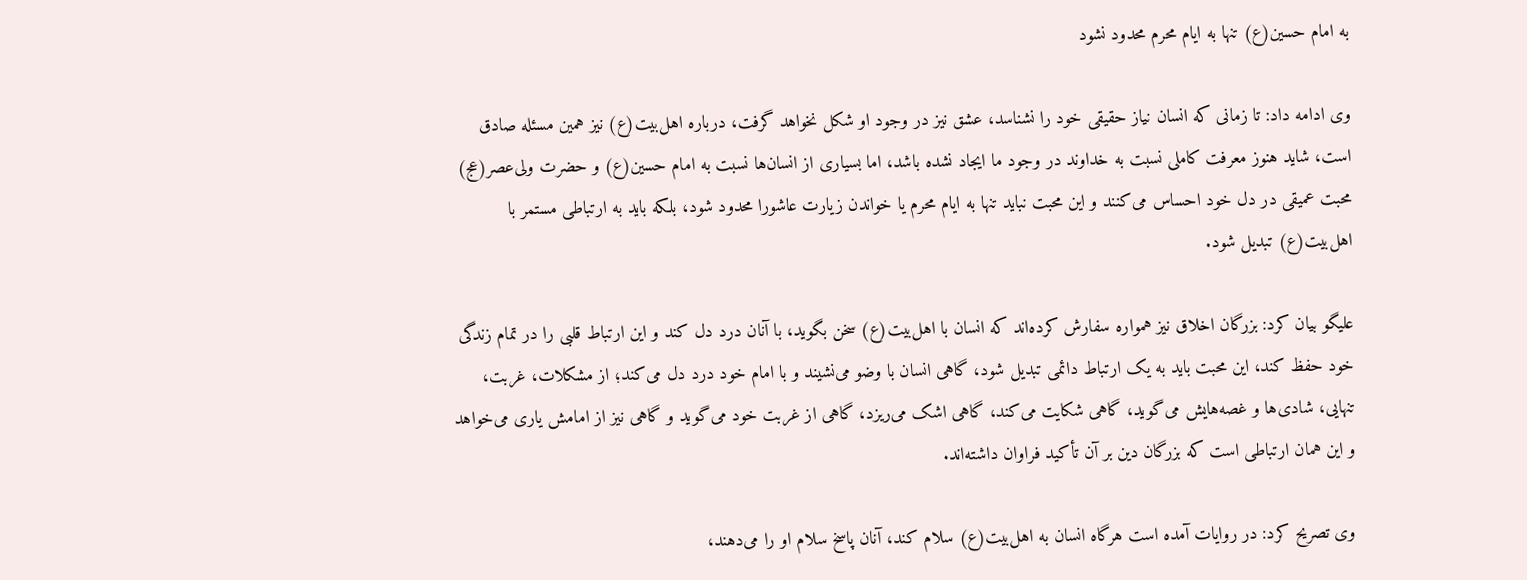به امام حسین(ع) تنها به ایام محرم محدود نشود

وی ادامه داد: تا زمانی که انسان نیاز حقیقی خود را نشناسد، عشق نیز در وجود او شکل نخواهد گرفت، درباره اهل‌بیت(ع) نیز همین مسئله صادق است، شاید هنوز معرفت کاملی نسبت به خداوند در وجود ما ایجاد نشده باشد، اما بسیاری از انسان‌ها نسبت به امام حسین(ع) و حضرت ولی‌عصر(عج) محبت عمیقی در دل خود احساس می‌کنند و این محبت نباید تنها به ایام محرم یا خواندن زیارت عاشورا محدود شود، بلکه باید به ارتباطی مستمر با اهل‌بیت(ع) تبدیل شود.

علیگو بیان کرد: بزرگان اخلاق نیز همواره سفارش کرده‌اند که انسان با اهل‌بیت(ع) سخن بگوید، با آنان درد دل کند و این ارتباط قلبی را در تمام زندگی خود حفظ کند، این محبت باید به یک ارتباط دائمی تبدیل شود، گاهی انسان با وضو می‌نشیند و با امام خود درد دل می‌کند؛ از مشکلات، غربت، تنهایی، شادی‌ها و غصه‌هایش می‌گوید، گاهی شکایت می‌کند، گاهی اشک می‌ریزد، گاهی از غربت خود می‌گوید و گاهی نیز از امامش یاری می‌خواهد و این همان ارتباطی است که بزرگان دین بر آن تأکید فراوان داشته‌اند.

وی تصریح کرد: در روایات آمده است هرگاه انسان به اهل‌بیت(ع) سلام کند، آنان پاسخ سلام او را می‌دهند،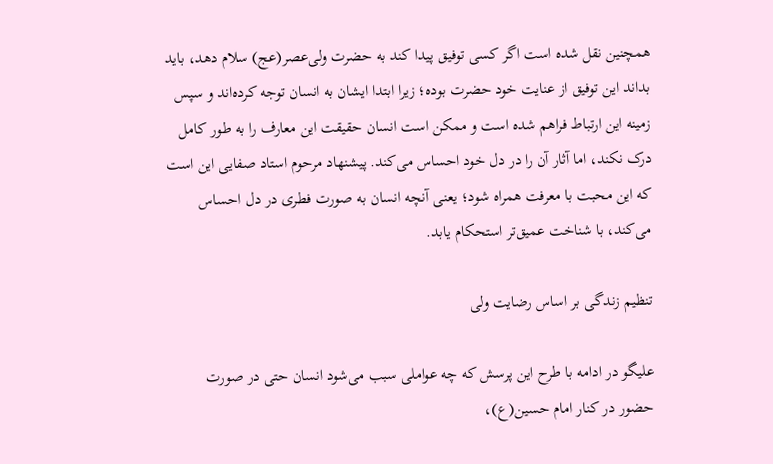همچنین نقل شده است اگر کسی توفیق پیدا کند به حضرت ولی‌عصر(عج) سلام دهد، باید بداند این توفیق از عنایت خود حضرت بوده؛ زیرا ابتدا ایشان به انسان توجه کرده‌اند و سپس زمینه این ارتباط فراهم شده است و ممکن است انسان حقیقت این معارف را به طور کامل درک نکند، اما آثار آن را در دل خود احساس می‌کند. پیشنهاد مرحوم استاد صفایی این است که این محبت با معرفت همراه شود؛ یعنی آنچه انسان به صورت فطری در دل احساس می‌کند، با شناخت عمیق‌تر استحکام یابد.

تنظیم زندگی بر اساس رضایت ولی

علیگو در ادامه با طرح این پرسش که چه عواملی سبب می‌شود انسان حتی در صورت حضور در کنار امام حسین(ع)،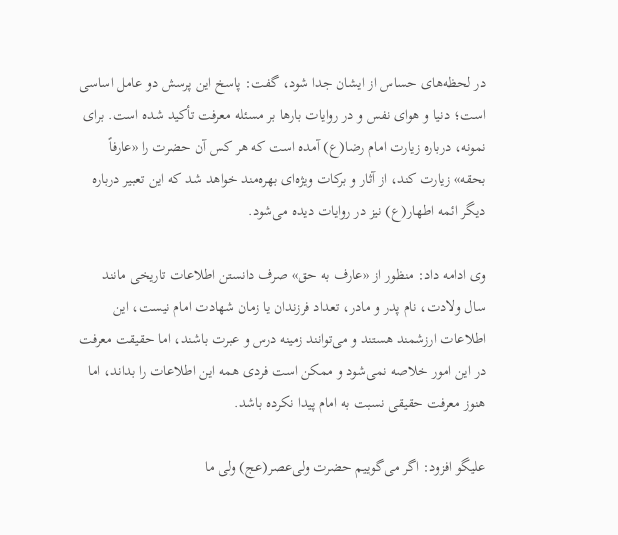در لحظه‌های حساس از ایشان جدا شود، گفت: پاسخ این پرسش دو عامل اساسی است؛ دنیا و هوای نفس و در روایات بارها بر مسئله معرفت تأکید شده است. برای نمونه، درباره زیارت امام رضا(ع) آمده است که هر کس آن حضرت را «عارفاً بحقه» زیارت کند، از آثار و برکات ویژه‌ای بهره‌مند خواهد شد که این تعبیر درباره دیگر ائمه اطهار(ع) نیز در روایات دیده می‌شود.

وی ادامه داد: منظور از «عارف به حق» صرف دانستن اطلاعات تاریخی مانند سال ولادت، نام پدر و مادر، تعداد فرزندان یا زمان شهادت امام نیست، این اطلاعات ارزشمند هستند و می‌توانند زمینه درس و عبرت باشند، اما حقیقت معرفت در این امور خلاصه نمی‌شود و ممکن است فردی همه این اطلاعات را بداند، اما هنوز معرفت حقیقی نسبت به امام پیدا نکرده باشد.

علیگو افزود: اگر می‌گوییم حضرت ولی‌عصر(عج) ولی ما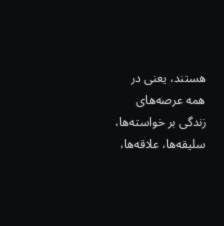هستند، یعنی در همه عرصه‌های زندگی بر خواسته‌ها، سلیقه‌ها، علاقه‌ها،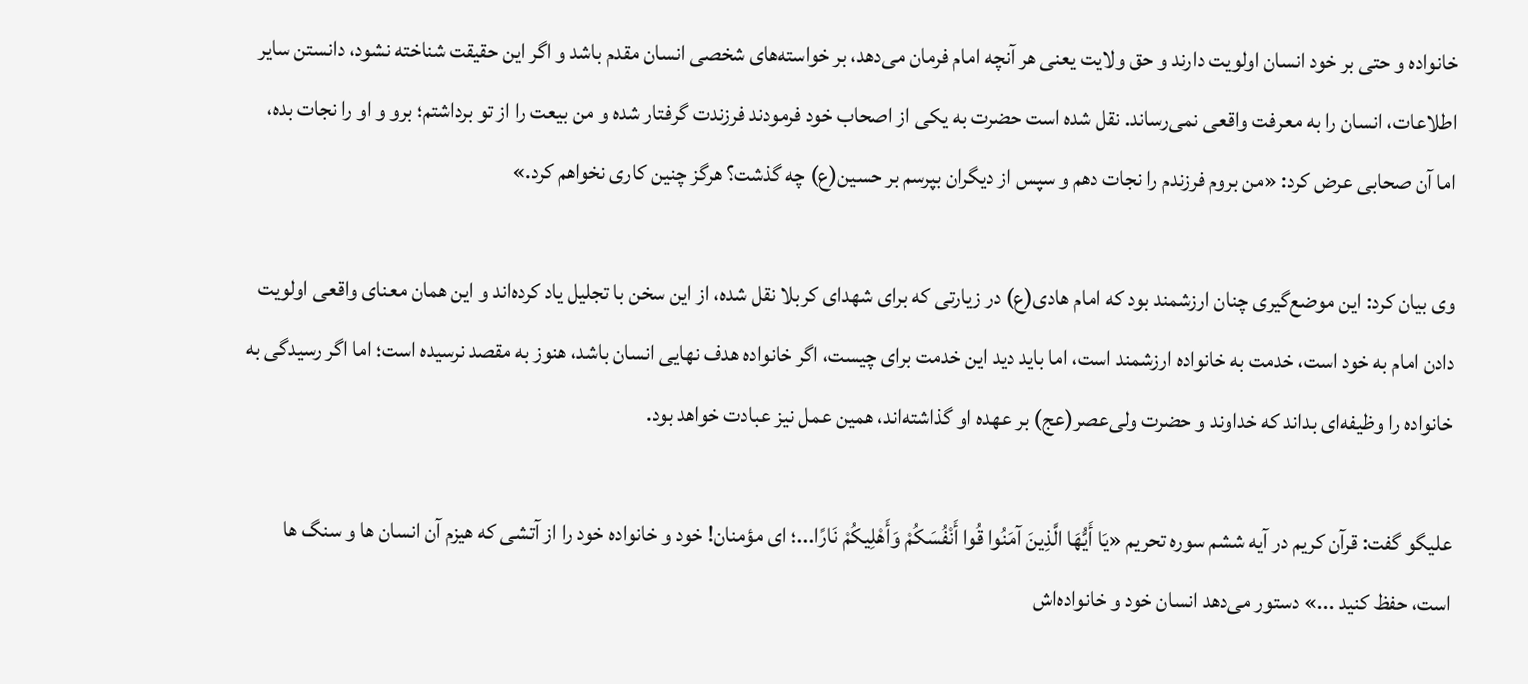خانواده و حتی بر خود انسان اولویت دارند و حق ولایت یعنی هر آنچه امام فرمان می‌دهد، بر خواسته‌های شخصی انسان مقدم باشد و اگر این حقیقت شناخته نشود، دانستن سایر اطلاعات، انسان را به معرفت واقعی نمی‌رساند. نقل شده است حضرت به یکی از اصحاب خود فرمودند فرزندت گرفتار شده و من بیعت را از تو برداشتم؛ برو و او را نجات بده، اما آن صحابی عرض کرد: «من بروم فرزندم را نجات دهم و سپس از دیگران بپرسم بر حسین(ع) چه گذشت؟ هرگز چنین کاری نخواهم کرد.»

وی بیان کرد: این موضع‌گیری چنان ارزشمند بود که امام هادی(ع) در زیارتی که برای شهدای کربلا نقل شده، از این سخن با تجلیل یاد کرده‌اند و این همان معنای واقعی اولویت دادن امام به خود است، خدمت به خانواده ارزشمند است، اما باید دید این خدمت برای چیست، اگر خانواده هدف نهایی انسان باشد، هنوز به مقصد نرسیده است؛ اما اگر رسیدگی به خانواده را وظیفه‌ای بداند که خداوند و حضرت ولی‌عصر(عج) بر عهده او گذاشته‌اند، همین عمل نیز عبادت خواهد بود.

علیگو گفت: قرآن کریم در آیه ششم سوره تحریم «یَا أَیُّهَا الَّذِینَ آمَنُوا قُوا أَنْفُسَکُمْ وَأَهْلِیکُمْ نَارًا...؛ ای مؤمنان! خود و خانواده خود را از آتشی که هیزم آن انسان ها و سنگ ها است، حفظ کنید ...» دستور می‌دهد انسان خود و خانواده‌اش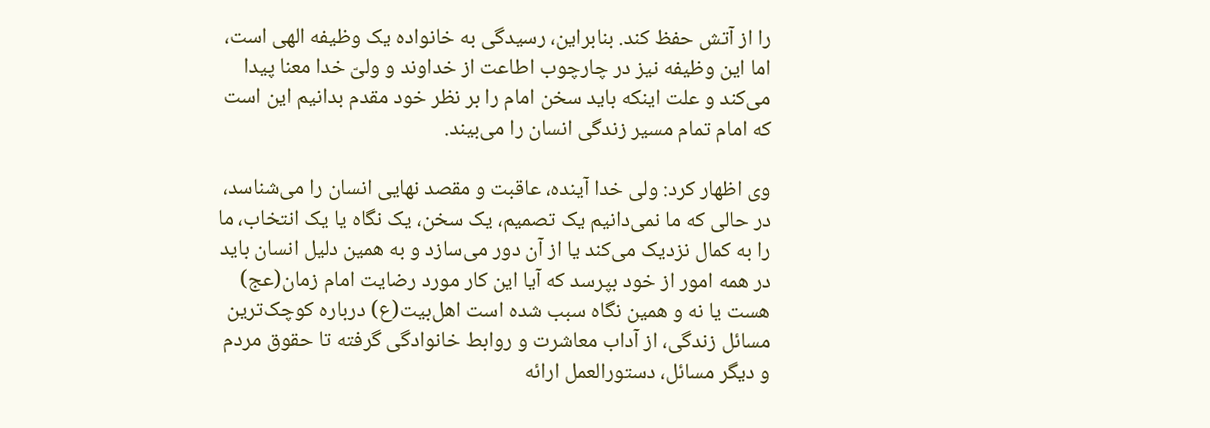را از آتش حفظ کند. بنابراین، رسیدگی به خانواده یک وظیفه الهی است، اما این وظیفه نیز در چارچوب اطاعت از خداوند و ولیّ خدا معنا پیدا می‌کند و علت اینکه باید سخن امام را بر نظر خود مقدم بدانیم این است که امام تمام مسیر زندگی انسان را می‌بیند.

وی اظهار کرد: ولی خدا آینده، عاقبت و مقصد نهایی انسان را می‌شناسد، در حالی که ما نمی‌دانیم یک تصمیم، یک سخن، یک نگاه یا یک انتخاب، ما را به کمال نزدیک می‌کند یا از آن دور می‌سازد و به همین دلیل انسان باید در همه امور از خود بپرسد که آیا این کار مورد رضایت امام زمان(عج) هست یا نه و همین نگاه سبب شده است اهل‌بیت(ع) درباره کوچک‌ترین مسائل زندگی، از آداب معاشرت و روابط خانوادگی گرفته تا حقوق مردم و دیگر مسائل، دستورالعمل ارائه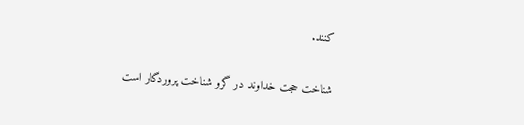کنند.

شناخت حجت خداوند در گرو شناخت پروردگار است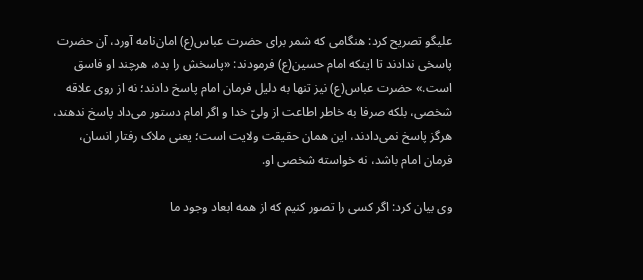علیگو تصریح کرد: هنگامی که شمر برای حضرت عباس(ع) امان‌نامه آورد، آن حضرت پاسخی ندادند تا اینکه امام حسین(ع) فرمودند: «پاسخش را بده، هرچند او فاسق است.» حضرت عباس(ع) نیز تنها به دلیل فرمان امام پاسخ دادند؛ نه از روی علاقه شخصی، بلکه صرفا به خاطر اطاعت از ولیّ خدا و اگر امام دستور می‌داد پاسخ ندهند، هرگز پاسخ نمی‌دادند، این همان حقیقت ولایت است؛ یعنی ملاک رفتار انسان، فرمان امام باشد، نه خواسته شخصی او.

وی بیان کرد: اگر کسی را تصور کنیم که از همه ابعاد وجود ما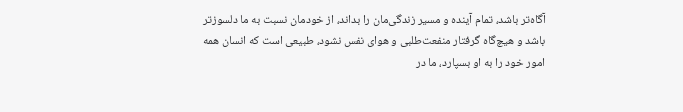آگاه‌تر باشد، تمام آینده و مسیر زندگی‌مان را بداند، از خودمان نسبت به ما دلسوزتر باشد و هیچ‌گاه گرفتار منفعت‌طلبی و هوای نفس نشود، طبیعی است که انسان همه امور خود را به او بسپارد، ما در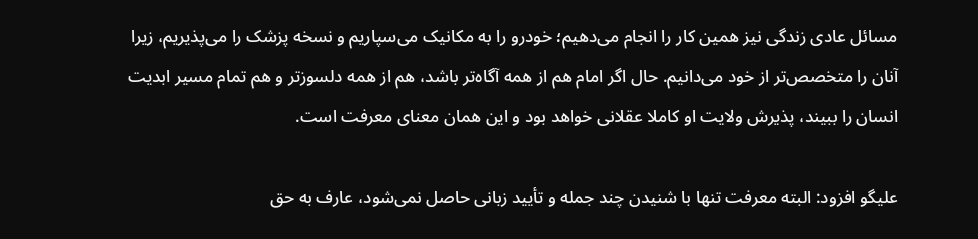مسائل عادی زندگی نیز همین کار را انجام می‌دهیم؛ خودرو را به مکانیک می‌سپاریم و نسخه پزشک را می‌پذیریم، زیرا آنان را متخصص‌تر از خود می‌دانیم. حال اگر امام هم از همه آگاه‌تر باشد، هم از همه دلسوزتر و هم تمام مسیر ابدیت انسان را ببیند، پذیرش ولایت او کاملا عقلانی خواهد بود و این همان معنای معرفت است.

علیگو افزود: البته معرفت تنها با شنیدن چند جمله و تأیید زبانی حاصل نمی‌شود، عارف به حق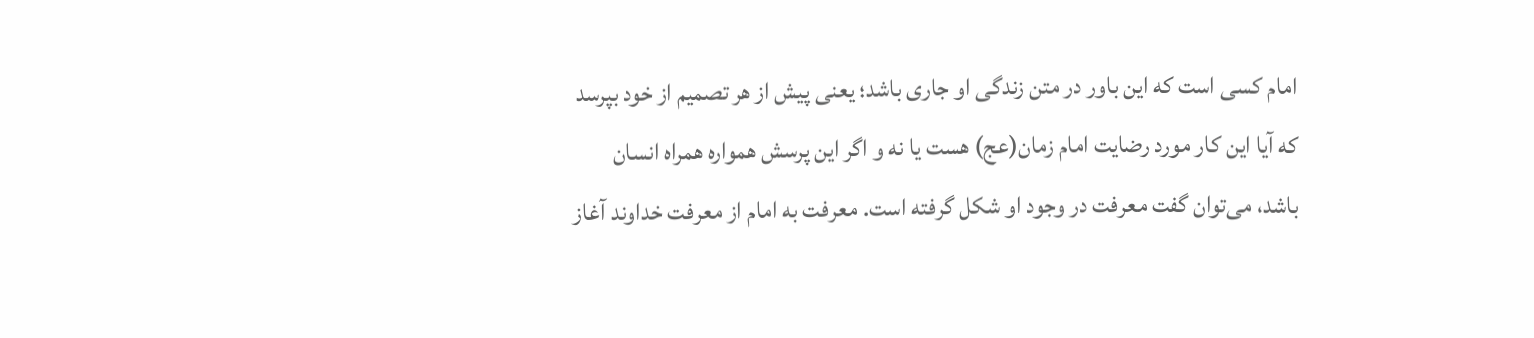امام کسی است که این باور در متن زندگی او جاری باشد؛ یعنی پیش از هر تصمیم از خود بپرسد که آیا این کار مورد رضایت امام زمان(عج) هست یا نه و اگر این پرسش همواره همراه انسان باشد، می‌توان گفت معرفت در وجود او شکل گرفته است. معرفت به امام از معرفت خداوند آغاز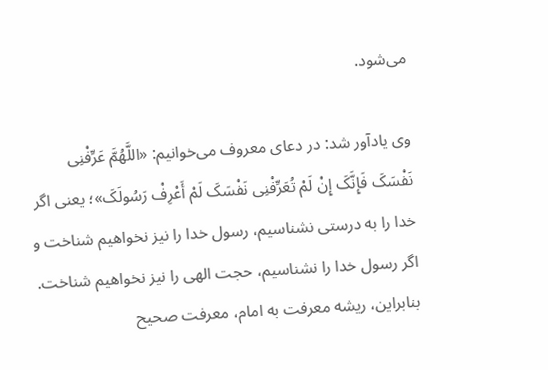می‌شود.

وی یادآور شد: در دعای معروف می‌خوانیم: «اللَّهُمَّ عَرِّفْنِی نَفْسَکَ فَإِنَّکَ إِنْ لَمْ تُعَرِّفْنِی نَفْسَکَ لَمْ أَعْرِفْ رَسُولَکَ»؛ یعنی اگر خدا را به درستی نشناسیم، رسول خدا را نیز نخواهیم شناخت و اگر رسول خدا را نشناسیم، حجت الهی را نیز نخواهیم شناخت. بنابراین، ریشه معرفت به امام، معرفت صحیح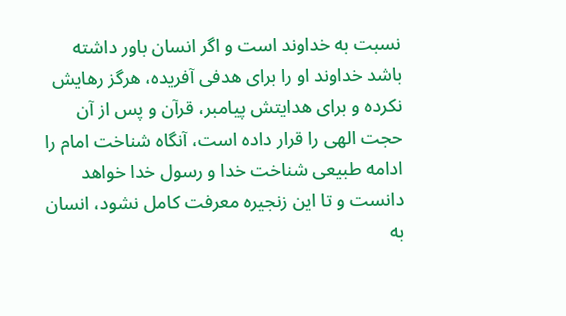نسبت به خداوند است و اگر انسان باور داشته باشد خداوند او را برای هدفی آفریده، هرگز رهایش نکرده و برای هدایتش پیامبر، قرآن و پس از آن حجت الهی را قرار داده است، آنگاه شناخت امام را ادامه طبیعی شناخت خدا و رسول خدا خواهد دانست و تا این زنجیره معرفت کامل نشود، انسان به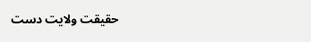حقیقت ولایت دست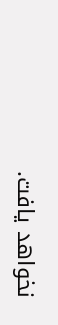نخواهد یافت.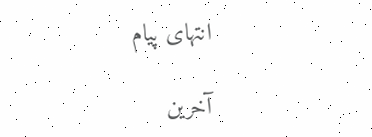انتهای پیام

آخرین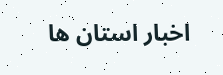اخبار استان ها